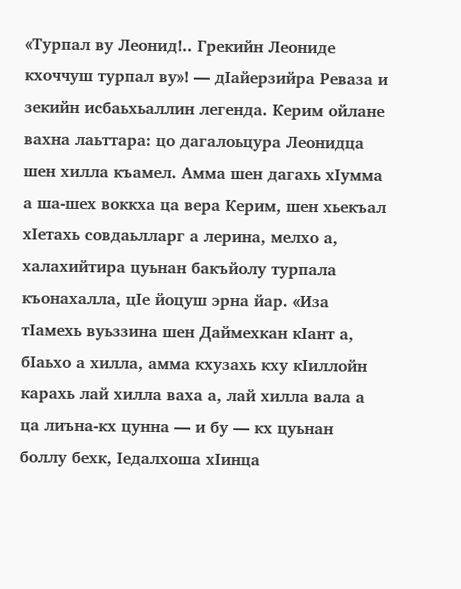«Турпал ву Леонид!.. Грекийн Леониде кхоччуш турпал ву»! — дIайерзийра Реваза и зекийн исбаьхьаллин легенда. Керим ойлане вахна лаьттара: цо дагалоьцура Леонидца шен хилла къамел. Амма шен дагахь хIумма а ша-шех воккха ца вера Керим, шен хьекъал хIетахь совдаьлларг а лерина, мелхо а, халахийтира цуьнан бакъйолу турпала къонахалла, цIе йоцуш эрна йар. «Иза тIамехь вуьззина шен Даймехкан кIант а, бIаьхо а хилла, амма кхузахь кху кIиллойн карахь лай хилла ваха а, лай хилла вала а ца лиъна-кх цунна — и бу — кх цуьнан боллу бехк, Iедалхоша хIинца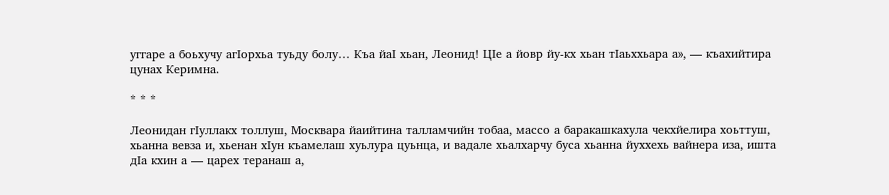уггаре а боьхучу агIорхьа туьду болу… Къа йаI хьан, Леонид! ЦIе а йовр йу-кх хьан тIаьххьара а», — къахийтира цунах Керимна.

* * *

Леонидан гIуллакх толлуш, Москвара йаийтина талламчийн тобаа, массо а баракашкахула чекхйелира хоьттуш, хьанна вевза и, хьенан хIун къамелаш хуьлура цуьнца, и вадале хьалхарчу буса хьанна йуххехь вайнера иза, ишта дIа кхин а — царех теранаш а,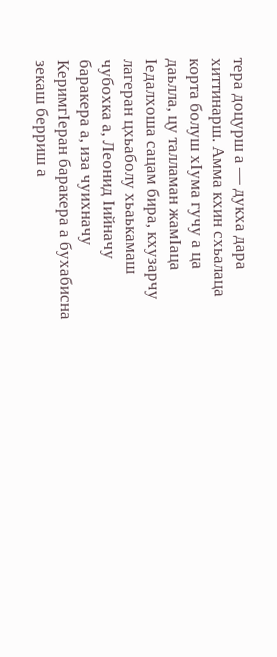тера доцурш а — дукха дара хиттинарш. Амма кхин схьалаца корта болуш хIума гучу а ца даьлла, цу талламан жамIаца Iедалхоша сацам бира, кхузарчу лагеран цхьаболу хьаькамаш чубохка а, Леонид Iийначу баракера а, иза чуихначу КеримгIеран баракера а бухабисна зекаш берриш а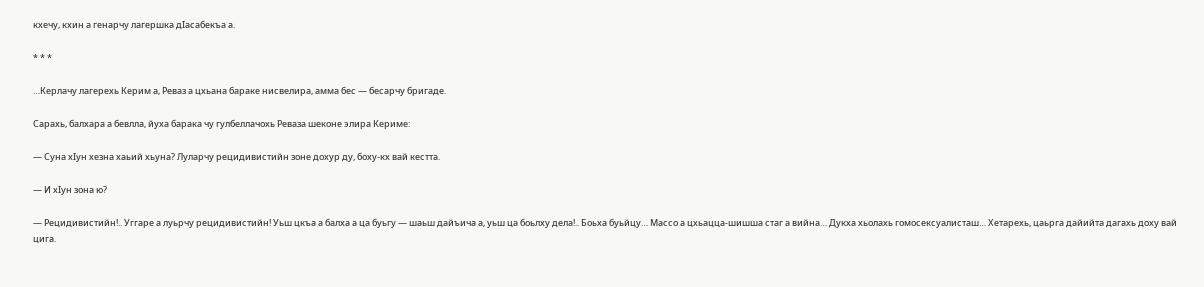кхечу, кхин а генарчу лагершка дIасабекъа а.

* * *

…Керлачу лагерехь Керим а, Реваз а цхьана бараке нисвелира, амма бес — бесарчу бригаде.

Сарахь, балхара а бевлла, йуха барака чу гулбеллачохь Реваза шеконе элира Кериме:

— Суна хIун хезна хаьий хьуна? Луларчу рецидивистийн зоне дохур ду, боху-кх вай кестта.

— И хIун зона ю?

— Рецидивистийн!.. Уггаре а луьрчу рецидивистийн! Уьш цкъа а балха а ца буьгу — шаьш дайъича а, уьш ца боьлху дела!.. Боьха буьйцу… Массо а цхьацца-шишша стаг а вийна… Дукха хьолахь гомосексуалисташ… Хетарехь, цаьрга дайийта дагахь доху вай цига.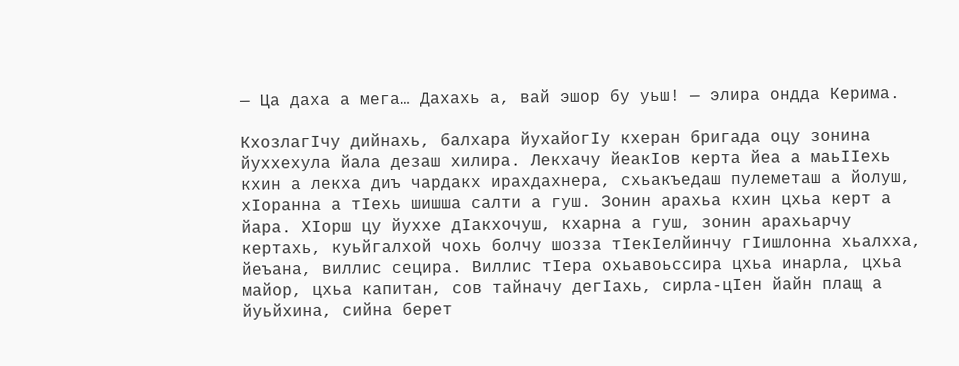— Ца даха а мега… Дахахь а, вай эшор бу уьш! — элира ондда Керима.

КхозлагIчу дийнахь, балхара йухайогIу кхеран бригада оцу зонина йуххехула йала дезаш хилира. Лекхачу йеакIов керта йеа а маьIIехь кхин а лекха диъ чардакх ирахдахнера, схьакъедаш пулеметаш а йолуш, хIоранна а тIехь шишша салти а гуш. Зонин арахьа кхин цхьа керт а йара. ХIорш цу йуххе дIакхочуш, кхарна а гуш, зонин арахьарчу кертахь, куьйгалхой чохь болчу шозза тIекIелйинчу гIишлонна хьалхха, йеъана, виллис сецира. Виллис тIера охьавоьссира цхьа инарла, цхьа майор, цхьа капитан, сов тайначу дегIахь, сирла-цIен йайн плащ а йуьйхина, сийна берет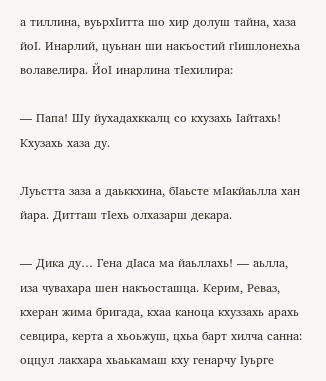а тиллина, вуьрхIитта шо хир долуш тайна, хаза йоI. Инарлий, цуьнан ши накъостий гIишлонехьа волавелира. ЙоI инарлина тIехилира:

— Папа! Шу йухадахккалц со кхузахь Iайтахь! Кхузахь хаза ду.

Луьстта заза а даьккхина, бIаьсте мIакйаьлла хан йара. Дитташ тIехь олхазарш декара.

— Дика ду… Гена дIаса ма йаьллахь! — аьлла, иза чувахара шен накъосташца. Керим, Реваз, кхеран жима бригада, кхаа каноца кхуззахь арахь севцира, керта а хьоьжуш, цхьа барт хилча санна: оццул лакхара хьаькамаш кху генарчу Iуьрге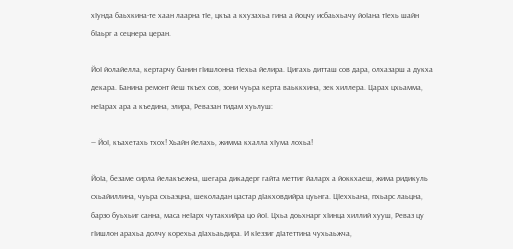хIунда баьхкина-те хаан лаарна тIе, цкъа а кхузахьа гина а йоцчу исбаьхьачу йоIана тIехь шайн бIаьрг а сецнера церан.

ЙоI йолайелла, кертарчу банин гIишлонна тIехьа йелира. Цигахь дитташ сов дара, олхазарш а дукха декара. Банина ремонт йеш ткъех сов, зони чуьра керта ваьккхина, зек хиллера. Царах цхьамма, неIарах ара а къедина, элира, Ревазан тидам хуьлуш:

— ЙоI, къахетахь тхох! Хьайн йелахь, жимма кхалла хIума лохьа!

ЙоIа, безаме сирла йелакъежна, шегара дикадерг гайта меттиг йаларх а йоккхаеш, жима ридикуль схьайиллина, чуьра схьаэцна, шеколадан цастар дIакховдийра цуьнга. ЦIеххьана, пхьарс лаьцна, барзо буьхьиг санна, маса неIарх чутакхийра цо йоI. Цхьа доьхнарг хIинца хиллий хууш, Реваз цу гIишлон арахьа долчу корехьа дIахьаьдира. И кIеззиг дIатеттина чухьаьжча,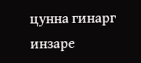цунна гинарг инзаре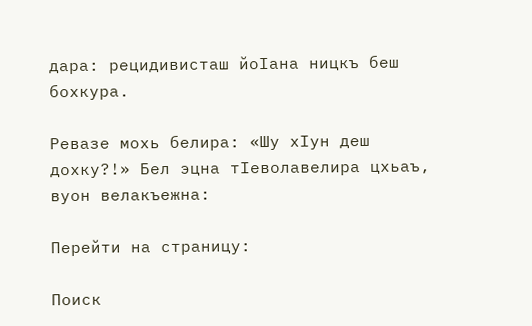дара: рецидивисташ йоIана ницкъ беш бохкура.

Ревазе мохь белира: «Шу хIун деш дохку?!» Бел эцна тIеволавелира цхьаъ, вуон велакъежна:

Перейти на страницу:

Поиск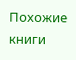Похожие книги